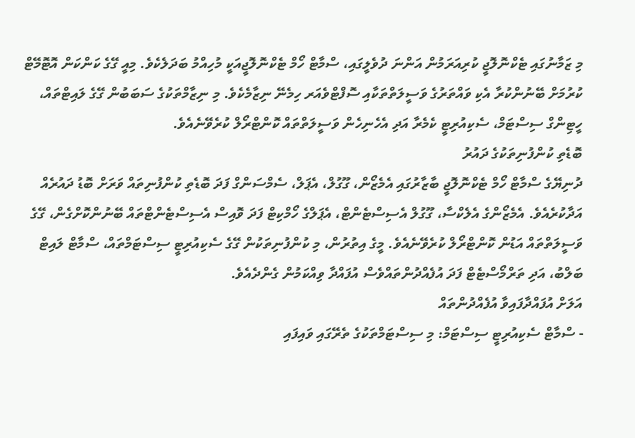މި ޒަމާނުގައި ޓެކްނޮލޮޖީ ކުރިއަރަމުން އަންނަ ދުވެލީގައި، ސްމާޓް ހޯމް ޓެކްނޮލޮޖީއަކީ މުހިއްމު ބަދަލެކެވެ. މިއީ ގޭގެ ކަންކަން އޮޓޮމޭޓް ކުރުމަށް ބޭނުންކުރާ އެކި ވައްތަރުގެ ވަސީލަތްތަކާއި ސޮފްޓްވެއަރ ހިމެނޭ ނިޒާމެކެވެ. މި ނިޒާމްތަކުގެ ސަބަބުން ގޭގެ ލައިޓްތައް، ހީޓިންގް ސިސްޓަމް، ސެކިއުރިޓީ ކެމެރާ އަދި އެހެނިހެން ވަސީލަތްތައް ކޮންޓްރޯލް ކުރެވޭނެއެވެ.
ބޮޑެތި ކުންފުނިތަކުގެ ދައުރު
ދުނިޔޭގެ ސްމާޓް ހޯމް ޓެކްނޮލޮޖީ ބާޒާރުގައި އެމެޒޯން، ގޫގުލް، އެޕަލް، ސެމްސަންގް ފަދަ ބޮޑެތި ކުންފުނިތައް ވަރަށް ބޮޑު ދައުރެއް އަދާކުރެއެވެ. އެމެޒޯންގެ އެލެކްސާ، ގޫގުލް އެސިސްޓެންޓް، އެޕަލްގެ ހޯމްކިޓް ފަދަ ވޮއިސް އެސިސްޓެންޓްތައް ބޭނުންކޮށްގެން، ގޭގެ ވަސީލަތްތައް އަޑުން ކޮންޓްރޯލް ކުރެވޭނެއެވެ. މީގެ އިތުރުން، މި ކުންފުނިތަކުން ގޭގެ ސެކިއުރިޓީ ސިސްޓަމްތައް، ސްމާޓް ލައިޓް ބަލްބު، އަދި ތަރްމޯސްޓެޓް ފަދަ އުފެއްދުންތައްވެސް އުފައްދާ ވިއްކަމުން ގެންދެއެވެ.
އަލަށް އުފައްދާފައިވާ އުފެއްދުންތައް
- ސްމާޓް ސެކިއުރިޓީ ސިސްޓަމް: މި ސިސްޓަމްތަކުގެ ތެރޭގައި ވައިފައި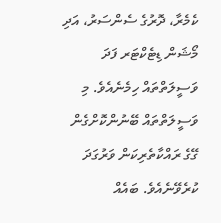ކެމެރާ، ދޮރުގެ ސެންސަރު، އަދި މޯޝަން ޑިޓެކްޓަރ ފަދަ ވަސީލަތްތައް ހިމެނެއެވެ. މި ވަސީލަތްތައް ބޭނުންކޮށްގެން ގޭގެ ރައްކާތެރިކަން ވަރުގަދަ ކުރެވޭނެއެވެ. ބައެއް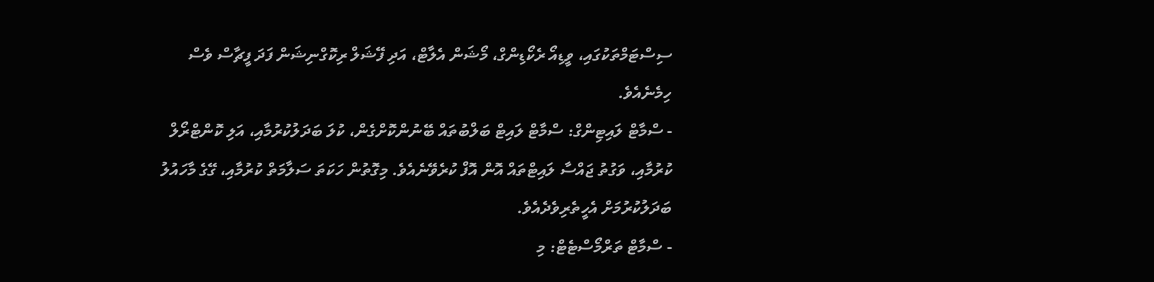ސިސްޓަމްތަކުގައި، ވީޑިއޯ ރެކޯޑިންގް، މޯޝަން އެލާޓް، އަދި ފޭޝަލް ރިކޮގްނިޝަން ފަދަ ފީޗާސް ވެސް ހިމެނެއެވެ.
- ސްމާޓް ލައިޓިންގް: ސްމާޓް ލައިޓް ބަލްބުތައް ބޭނުންކޮށްގެން، ކުލަ ބަދަލުކުރުމާއި، އަލި ކޮންޓްރޯލް ކުރުމާއި، ވަގުތު ޖައްސާ ލައިޓްތައް އޮން އޮފް ކުރެވޭނެއެވެ. މިގޮތުން ހަކަތަ ސަލާމަތް ކުރުމާއި، ގޭގެ މާހައުލު ބަދަލުކުރުމަށް އެހީތެރިވެދެއެވެ.
- ސްމާޓް ތަރްމޯސްޓެޓް: މި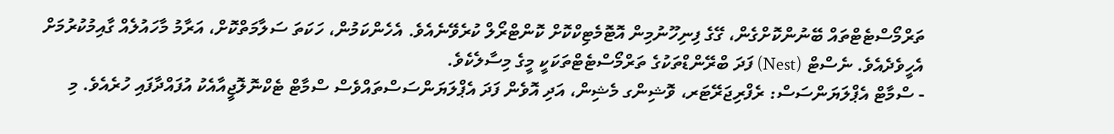ތަރްމޯސްޓެޓްތައް ބޭނުންކޮށްގެން، ގޭގެ ފިނިހޫނުމިން އޮޓޮމެޓިކްކޮށް ކޮންޓްރޯލް ކުރެވޭނެއެވެ. އެހެންކަމުން، ހަކަތަ ސަލާމަތްކޮށް، އަރާމު މާހައުލެއް ގާއިމުކުރުމަށް އެހީވެދެއެވެ. ނެސްޓް (Nest) ފަދަ ބްރޭންޑްތަކުގެ ތަރްމޯސްޓެޓްތަކަކީ މީގެ މިސާލެކެވެ.
- ސްމާޓް އެޕްލަޔަންސަސް: ރެފްރިޖަރޭޓަރ، ވޮޝިންގ މެޝިން، އަދި އޮވެން ފަދަ އެޕްލަޔަންސަސްތައްވެސް ސްމާޓް ޓެކްނޮލޮޖީއާއެކު އުފައްދާފައި ހުރެއެވެ. މި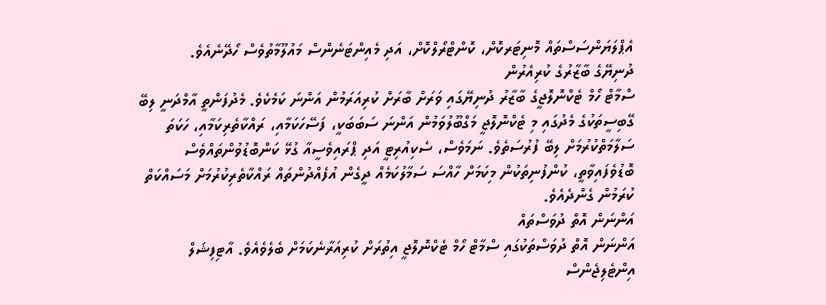އެޕްލަޔަންސަސްތައް މޮނިޓަރކޮށް، ކޮންޓްރޯލްކޮށް، އަދި މެއިންޓަނެންސް މައުލޫމާތުވެސް ހޯދޭނެއެވެ.
ދުނިޔޭގެ ބާޒާރުގެ ކުރިއެރުން
ސްމާޓް ހޯމް ޓެކްނޮލޮޖީގެ ބާޒާރު ދުނިޔޭގައި ވަރަށް ބާރަށް ކުރިއަރަމުން އަންނަ ކަމެކެވެ. މެދުފަންތީ އާމްދަނީ ލިބޭ ގޭބިސީތަކުގެ މެދުގައި މި ޓެކްނޮލޮޖީ މަގްބޫލުވަމުން އަންނަ ސަބަބަކީ، ފަސޭހަކަމާއި، ރައްކާތެރިކަމާއި، ހަކަތަ ސަލާމަތްކުރުމަށް ލިބޭ ފުރުސަތެވެ. ނަމަވެސް، ސެކިއުރިޓީ އަދި ޕްރައިވެސީއާ ގުޅޭ ކަންބޮޑުވުންތައްވެސް ބޮޑުވެފައިވާތީ، ކުންފުނިތަކުން މިކަމަށް ހާއްސަ ސަމާލުކަމެއް ދީގެން އުފެއްދުންތައް ރައްކާތެރިކުރުމަށް މަސައްކަތް ކުރަމުން ގެންދެއެވެ.
އަންނަން އޮތް ދުވަސްތައް
އަންނަން އޮތް ދުވަސްތަކުގައި ސްމާޓް ހޯމް ޓެކްނޮލޮޖީ އިތުރަށް ކުރިއަރާނެކަމަށް ބެލެވެއެވެ. އާޓިފިޝަލް އިންޓެލިޖެންސް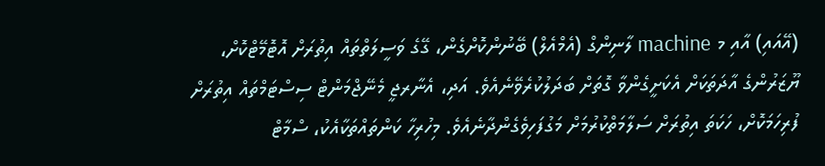(އޭއައި) އާއި މ machine ލާނިންގް (އެމްއެލް) ބޭނުންކޮށްގެން، ގޭގެ ވަސީލަތްތައް އިތުރަށް އޮޓޮމޭޓްކޮށް، ޔޫޒަރުންގެ އާދަތަކަށް އެކަށީގެންވާ ގޮތަށް ބަދަލުކުރެވޭނެއެވެ. އަދި، އެނާރޖީ މެނޭޖްމަންޓް ސިސްޓަމްތައް އިތުރަށް ފުރިހަމަކޮށް، ހަކަތަ އިތުރަށް ސަލާމަތްކުރުމަށް މަގުފަހިވެގެންދާނެއެވެ. މިހުރިހާ ކަންތައްތަކާއެކު، ސްމާޓް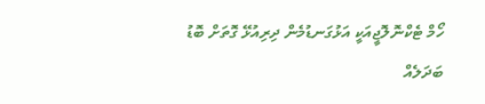ހޯމް ޓެކްނޮލޮޖީއަކީ އަޅުގަނޑުމެން ދިރިއުޅޭ ގޮތަށް ބޮޑު ބަދަލެއް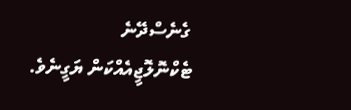ގެނެސްދޭނެ ޓެކްނޮލޮޖީއެއްކަން ޔަގީނެވެ.